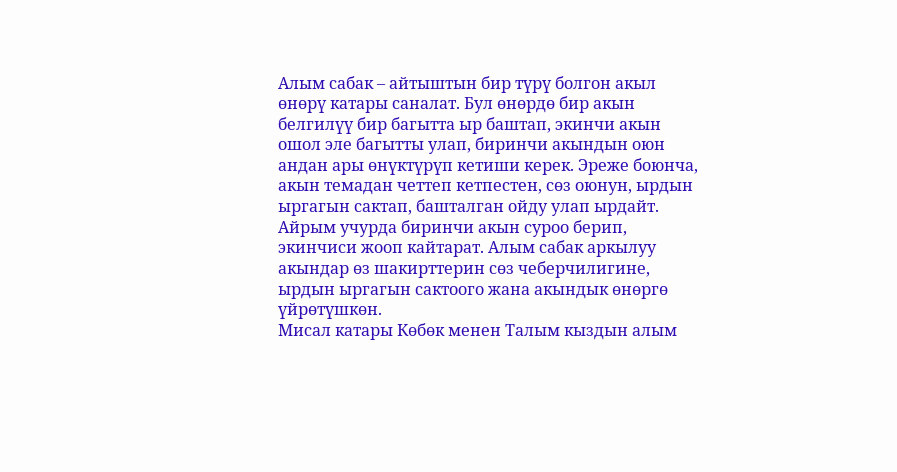Алым сабак – айтыштын бир түрү болгон акыл өнөрү катары саналат. Бул өнөрдө бир акын белгилүү бир багытта ыр баштап, экинчи акын ошол эле багытты улап, биринчи акындын оюн андан ары өнүктүрүп кетиши керек. Эреже боюнча, акын темадан четтеп кетпестен, сөз оюнун, ырдын ыргагын сактап, башталган ойду улап ырдайт. Айрым учурда биринчи акын суроо берип, экинчиси жооп кайтарат. Алым сабак аркылуу акындар өз шакирттерин сөз чеберчилигине, ырдын ыргагын сактоого жана акындык өнөргө үйрөтүшкөн.
Мисал катары Көбөк менен Талым кыздын алым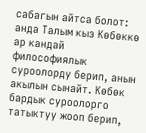сабагын айтса болот: анда Талым кыз Көбөккө ар кандай философиялык суроолорду берип, анын акылын сынайт. Көбөк бардык суроолорго татыктуу жооп берип,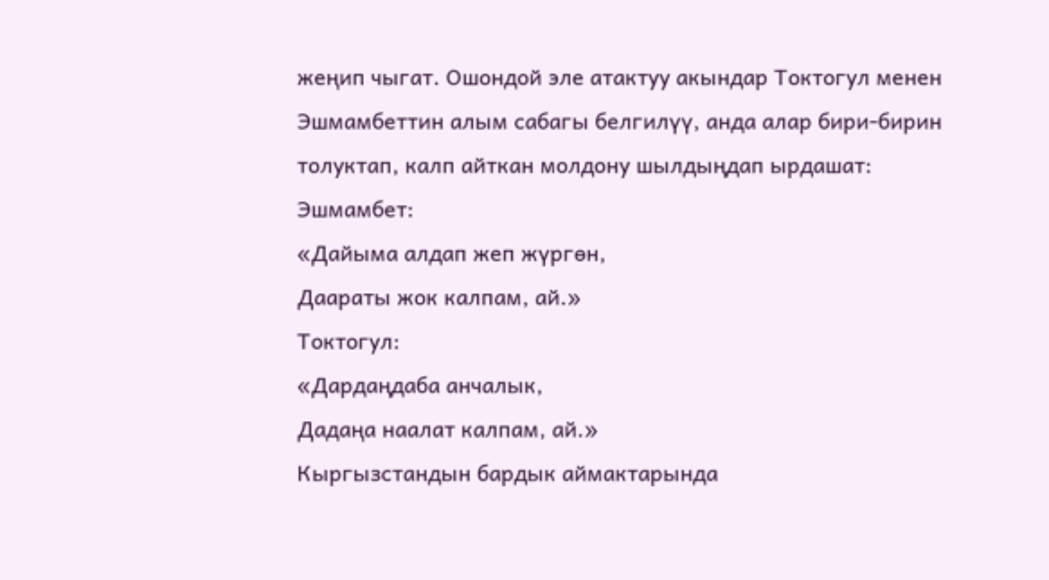жеңип чыгат. Ошондой эле атактуу акындар Токтогул менен Эшмамбеттин алым сабагы белгилүү, анда алар бири-бирин толуктап, калп айткан молдону шылдыңдап ырдашат:
Эшмамбет:
«Дайыма алдап жеп жүргөн,
Даараты жок калпам, ай.»
Токтогул:
«Дардаңдаба анчалык,
Дадаңа наалат калпам, ай.»
Кыргызстандын бардык аймактарында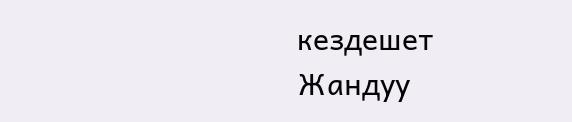кездешет
Жандуу